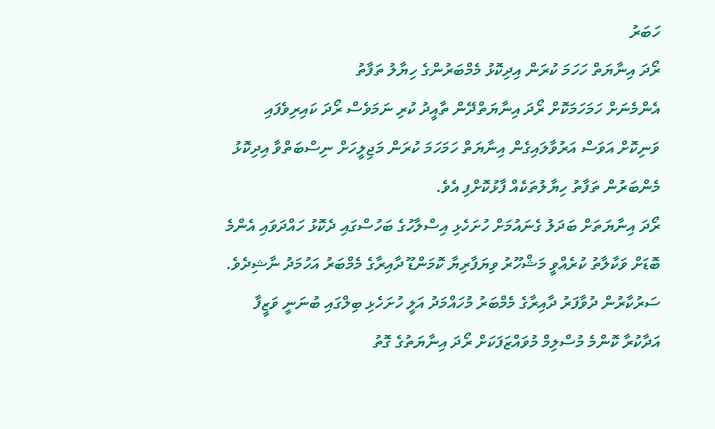ހަބަރު
ރޯދަ އިނާޔަތް ހަހަމަ ކުރަން އިދިކޮޅު މެމްބަރުންގެ ހިޔާލު ތަފާތު
އެންމެނަށް ހަމަހަމަކޮށް ރޯދަ އިނާޔަތްދޭން ތާއީދު ކުރި ނަމަވެސް ރޯދަ ކައިރިވެފައި ވަނިކޮށް އަވަސް އަރުވާލައިގެން އިނާޔަތް ހަމަހަމަ ކުރަން މަޖިލީހަށް ނިސްބަތްވާ އިދިކޮޅު މެންބަރުން ތަފާތު ހިޔާލުތަކެއް ފާޅުކޮށްފި އެވެ.
ރޯދަ އިނާޔަތަށް ބަދަލު ގެނައުމަށް ހުށަހެޅި އިސްލާހުގެ ބަހުސްގައި ދެކޮޅު ހައްދަވައި އެންމެ ބޮޑަށް ވަކާލާތު ކުރެއްވީ މަޝްހޫރު ވިޔަފާރިޔާ ކޮމަންޑޫ ދާއިރާގެ މެމްބަރު އަހުމަދު ނާޝިދެވެ.
ސަރުކާރުން ދުވާފަރު ދާއިރާގެ މެމްބަރު މުހައްމަދު އަލީ ހުށަހެޅި ބިލްގައި ބުނަނީ ވަޒީފާ އަދާކުރާ ކޮންމެ މުސްލިމް މުވައްޒަފަކަށް ރޯދަ އިނާޔަތުގެ ގޮތު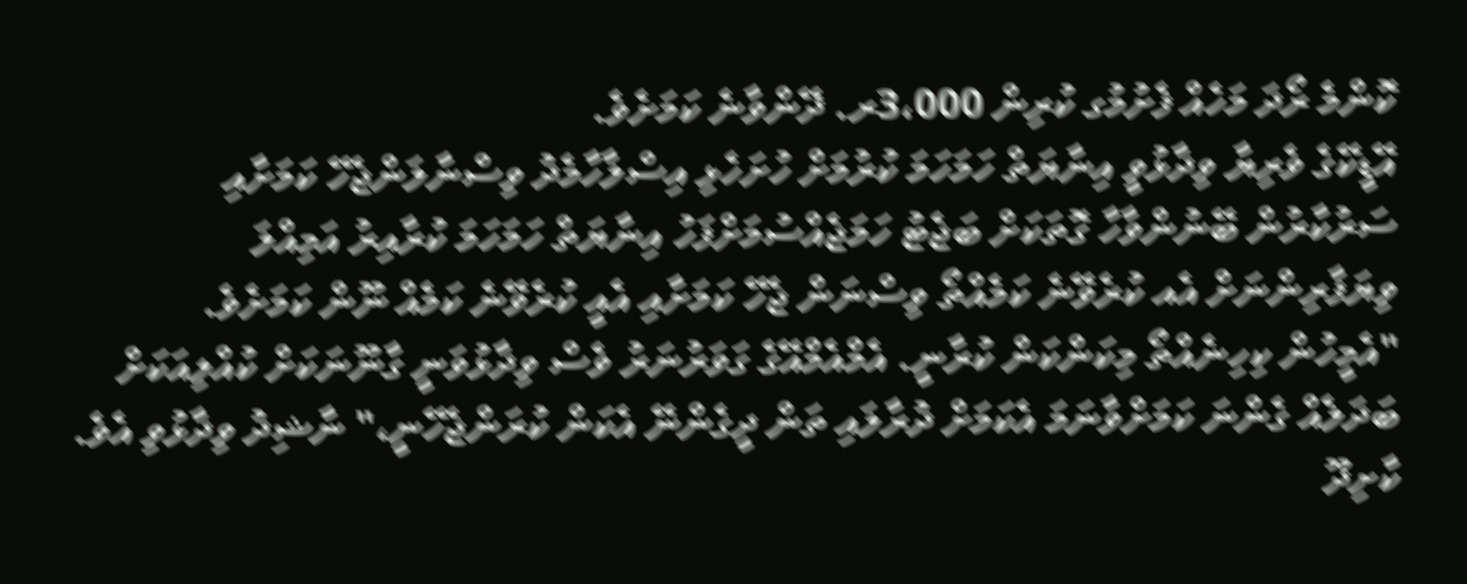ކޮންމެ ރޯދަ މަހެއް ފެށުމުގ ކުރިން 3،000ރ. ދޭންވާނެ ކަމަށެވެ.
އޭޑީކޭގެ ވެރިޔާ ވިދާޅުވީ އިނާޔަތް ހަމަހަމަ ކުރުމަށް ހުށަހެޅި އިސްލާހާމެދު ވިސްނާލަންޖެހޭ ކަމަށާއި ސަރުކާރުން ބޭނުންވާހާ ގޮތަކަށް ބަޖެޓު ހަމަޖެއްސުމަށްފަހު އިނާޔަތް ހަމަހަމަ ކުރާއިރު އަމިއްލަ ވިޔަފާރިންނަށް އެއ ކުރެވޭނެ ކަމެއްތޯ ވިސްނަން ޖެހޭ ކަމަށާއި އެއީ ކުރެވޭނެ ކަމެއް ނޫން ކަމަށެވެ.
"އެމީހުން ކިހިނެއްތޯ މިކަންކަން ކުރާނީ. އެމްއެމްއޭގެ ގަވަރުނަރު ވެސް ވިދާޅުވަނީ ގާނޫނަކަށް ކުއްލިއަކަށް ބަދަލެއް ގެންނަ ކަމަށްވާނަމަ އެކަމަށް ދުރާލައި ތަން ދީގެންނޭ އެކަން ކުރަންޖެހޭނީ،" ނާޝިދު ވިދާޅުވި އެވެ.
ކާށިދޫ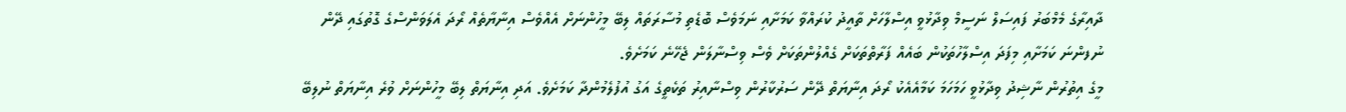ދާއިރާގެ މެމްބަރު ފައިސަލް ނަސީމް ވިދާޅުވީ އިސްލާހަށް ތާއީދު ކުރައްވާ ކަމަށާއި ނަމަވެސް ބޮޑެތި މުސާރަތައް ލިބޭ މީހުންނަށް އެއްވެސް އިނާޔާތެއް ރޯދަ އެލަވަންސްގެ ގޮތުގައި ދޭން ނުފންނަ ކަމަށާއި މިފަދަ އިސްލާހުތަކުން ބައެއް ފަރާތްތަކަށް ގެއްލުންތަކަށް ވެސް ވިސްނާލަން ޖެހޭނެ ކަމަށެވެ.
މީގެ އިތުރުން ނާޝިދު ވިދާޅުވީ ހަމަހަމަ ކަމާއެއެކު ރޯދަ އިނާޔަތް ދޭން ސަރުކާރުން ވިސްނާއިރު ތަކެތީގެ އަގު އުފުލެމުންދާ ކަމަށެވެ. އަދި އިނާޔަތް ލިބޭ މީހުންނަށް ވުރެ އިނާޔަތް ނުލިބޭ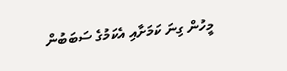މީހުން ގިނަ ކަމަށާއި އެކަމުގެ ސަބަބުން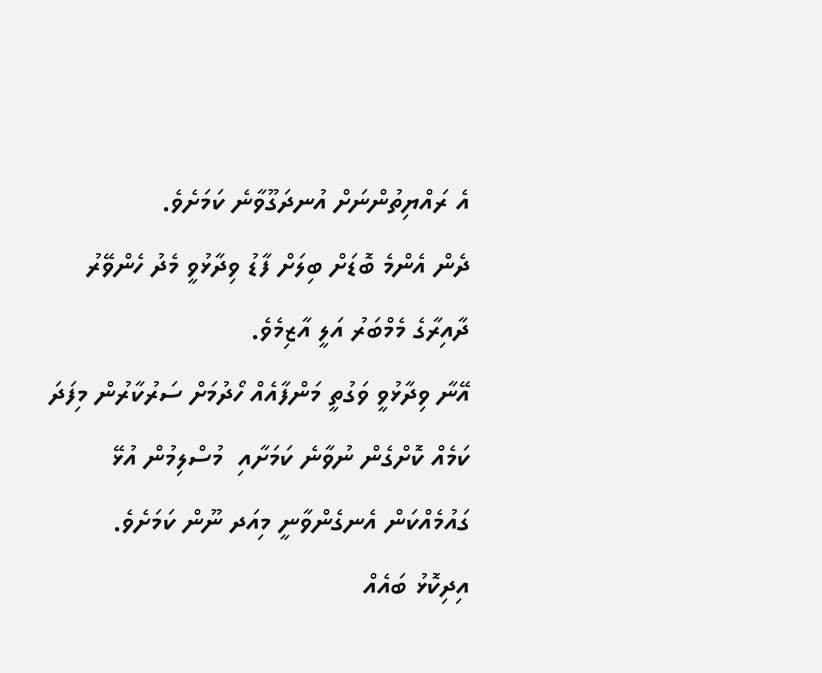އެ ރައްޔިތުންނަށް އުނދަގޫވާނެ ކަމަށެވެ.
ދެން އެންމެ ބޮޑަށް ބިލަށް ފާޑު ވިދާޅުވީ މެދު ހެންވޭރު ދާއިރާގެ މެމްބަރު އަލީ އާޒިމެވެ.
އޭނާ ވިދާޅުވީ ވަގުތީ މަންފާއެއް ހޯދުމަށް ސަރުކާރުން މިފަދަ ކަމެއް ކޮށްގެން ނުވާނެ ކަމަށާއި  މުސްލިމުން އުޅޭ ގައުމެއްކަން އެނގެންވާނީ މިއަދ ނޫން ކަމަށެވެ.
އިދިކޮޅު ބައެއް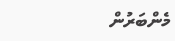މެންބަރުން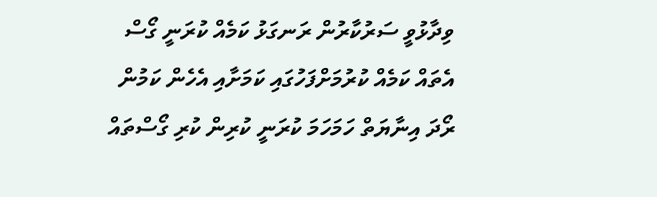ވިދާޅުވީ ސަރުކާރުން ރަނގަޅު ކަމެއް ކުރަނީ ގޯސް އެތައް ކަމެއް ކުރުމަށްފަހުގައި ކަމަށާއި އެހެން ކަމުން ރޯދަ އިނާޔަތް ހަމަހަމަ ކުރަނީ ކުރިން ކުރި ގޯސްތައް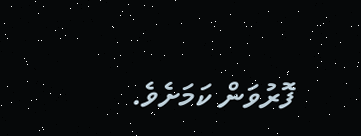ފޮރުވަން ކަމަށެވެ.